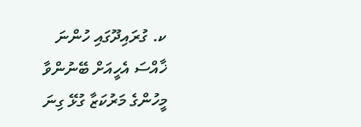ކ. ގުރައިދޫގައި ހުންނަ ޚާއްސަ އެހީއަށް ބޭނުންވާ މީހުންގެ މަރުކަޒާ ގުޅޭ ގިނަ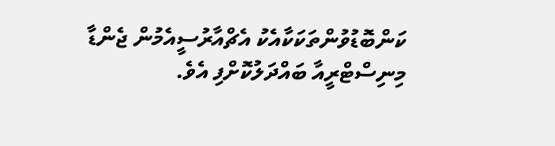ކަންބޮޑުވުންތަކަކާއެކު އެޗްއާރުސީއެމުން ޖެންޑާ މިނިސްޓްރީއާ ބައްދަލުކޮށްފި އެވެ.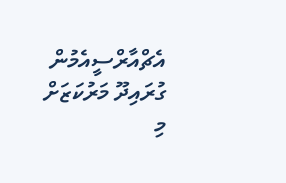އެޗްއާރްސީއެމުން ގުރައިދޫ މަރުކަޒަށް މި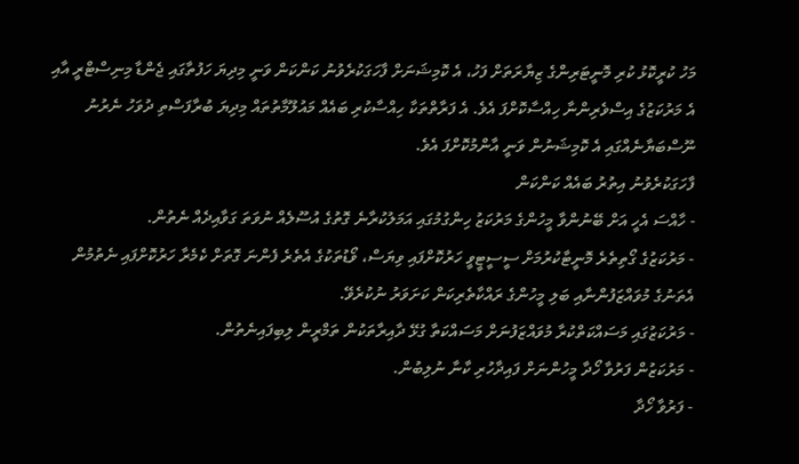މަހު ކުރީކޮޅު ކުރި މޮނީޓަރިންގެ ޒިޔާރަތަށް ފަހު، އެ ކޮމިޝަނަށް ފާހަގަކުރެވުނު ކަންކަން ވަނީ މިދިޔަ ހަފުތާގައި ޖެންޑާ މިނިސްޓްރީ އާއި އެ މަރުކަޒުގެ އިސްވެރިންނާ ހިއްސާކޮށްފަ އެވެ. އެ ފަރާތްތަކާ ހިއްސާކުރި ބައެއް މައުލޫމާތުތައް މިދިޔަ ބުރާފަސްތި ދުވަހު ނެރުނު ނޫސްބަޔާނެއްގައި އެ ކޮމިޝަނުން ވަނީ އާންމުކޮށްފަ އެވެ.
ފާހަގަކުރެވުނު އިތުރު ބައެއް ކަންކަން
- ހާއްސަ އެހީ އަށް ބޭނުންވާ މީހުންގެ މަރުކަޒު ހިންގުމުގައި އަމަލުކުރާނެ ގޮތުގެ އުސޫލެއް ނުވަތަ ގަވާއިދެއް ނެތުން.
- މަރުކަޒުގެ ގޯތިތެރެ މޮނީޓާކުރުމަށް ސީސީޓީވީ ހަރުކޮށްފައި ވިޔަސް، ވޯޑުތަކުގެ އެތެރެ ފެންނަ ގޮތަށް ކެމެރާ ހަރުކޮށްފައި ނެތުމުން އެތަނުގެ މުވައްޒަފުންނާއި ބަލި މީހުންގެ ރައްކާތެރިކަން ކަށަވަރު ނުކުރެވޭ.
- މަރުކަޒުގައި މަސައްކަތްކުރާ މުވައްޒަފުނަށް މަސައްކަތާ ގުޅޭ ދާއިރާތަކުން ތަމްރީން ލިބިފައިނެތުން.
- މަރުކަޒުން ފަރުވާ ހޯދާ މީހުންނަށް ފައިދާހުރި ކާނާ ނުލިބުން.
- ފަރުވާ ހޯދާ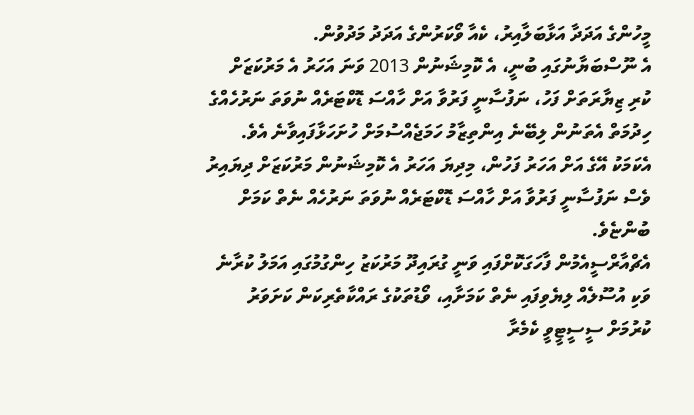މީހުންގެ އަދަދާ އަޅާބަލާއިރު، ކެއާ ވޯކަރުންގެ އަދަދު މަދުވުން.
އެ ނޫސްބަޔާނުގައި ބުނީ، އެ ކޮމިޝަނުން 2013 ވަނަ އަހަރު އެ މަރުކަޒަށް ކުރި ޒިޔާރަތަށް ފަހު، ނަފުސާނީ ފަރުވާ އަށް ހާއްސަ ޑޮކްޓަރެއް ނުވަތަ ނަރުހެއްގެ ހިދުމަތް އެތަނުން ލިބޭނެ އިންތިޒާމު ހަމަޖެއްސުމަށް ހުށަހަޅާފައިވާނެ އެވެ. އެކަމަކު އޭގެ އަށް އަހަރު ފަހުން، މިދިޔަ އަހަރު އެ ކޮމިޝަނުން މަރުކަޒަށް ދިޔައިރު ވެސް ނަފުސާނީ ފަރުވާ އަށް ހާއްސަ ޑޮކްޓަރެއް ނުވަތަ ނަރުހެއް ނެތް ކަމަށް ބުންޏެވެ.
އެޗްއާރްސީއެމުން ފާހަގަކޮށްފައި ވަނީ ގުރައިދޫ މަރުކަޒު ހިންގުމުގައި އަމަލު ކުރާނެ ވަކި އުސޫލެއް ލިޔެވިފައި ނެތް ކަމަށާއި، ވޯޑުތަކުގެ ރައްކާތެރިކަން ކަށަވަރު ކުރުމަށް ސީސީޓީވީ ކެމެރާ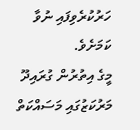ހަރުކުރެވިފައި ނުވާ ކަމަށެވެ.
މީގެ އިތުރުން ގުރައިދޫ މަރުކަޒުގައި މަސައްކަތް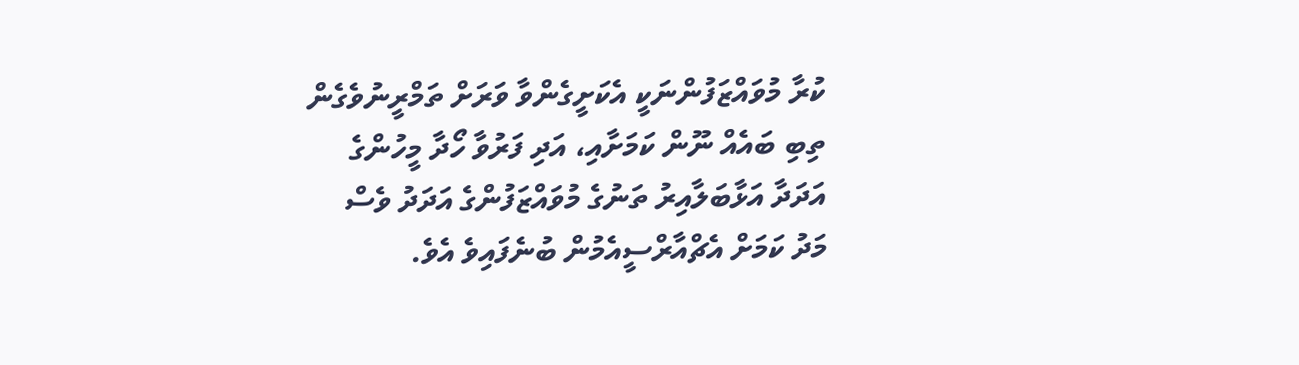ކުރާ މުވައްޒަފުންނަކީ އެކަށީގެންވާ ވަރަށް ތަމްރީނުވެގެން ތިބި ބައެއް ނޫން ކަމަށާއި، އަދި ފަރުވާ ހޯދާ މީހުންގެ އަދަދާ އަޅާބަލާއިރު ތަނުގެ މުވައްޒަފުންގެ އަދަދު ވެސް މަދު ކަމަށް އެޗްއާރްސީއެމުން ބުނެފައިވެ އެވެ.